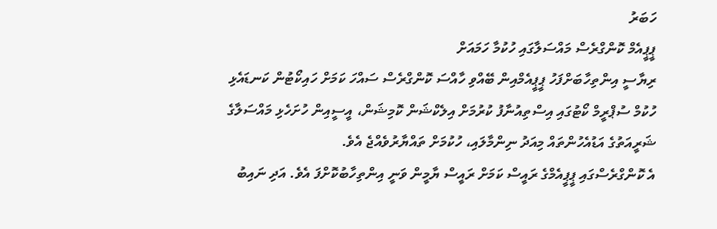ހަބަރު
ޕީޕީއެމް ކޮންގްރެސް މައްސަލާގައި ހުކުމާ ހަމައަށް
ރިޔާސީ އިންތިހާބަށްފަހު ޕީޕީއެމްއިން ބޭއްވި ހާއްސަ ކޮންގްރެސް ސައްހަ ކަމަށް ހައިކޯޓުން ކަނޑައެޅި ހުކުމް ސުޕްރީމް ކޯޓުގައި އިސްތިއުނާފު ކުރުމަށް އިލެކްޝަން ކޮމިޝަން، އީސީއިން ހުށަހެޅި މައްސަލާގެ ޝަރީއަތުގެ އަޑުއެހުންތައް މިއަދު ނިންމާލައި، ހުކުމަށް ތައްޔާރުވެއްޖެ އެވެ.
އެ ކޮންގްރެސްގައި ޕީޕީއެމްގެ ރައީސް ކަމަށް ރައީސް ޔާމީން ވަނީ އިންތިހާބުކޮށްފަ އެވެ. އަދި ނައިބު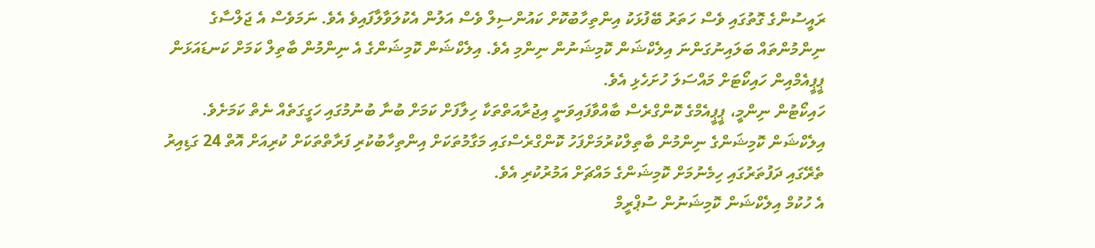ރައީސުންގެ ގޮތުގައި ވެސް ހަތަރު ބޭފުޅަކު އިންތިހާބުކޮށް ކައުންސިލް ވެސް އަލުން އެކުލަވާލާފައިވެ އެވެ. ނަމަވެސް އެ ޖަލްސާގެ ނިންމުންތައް ބަލައިނުގަންނަ އިލެކްޝަން ކޮމިޝަނުން ނިންމި އެވެ. އިލެކްޝަން ކޮމިޝަންގެ އެ ނިންމުން ބާތިލް ކަމަށް ކަނޑައަޅަން ޕީޕީއެމްއިން ހައިކޯޓަށް މައްސަލަ ހުށަހެޅި އެވެ.
ހައިކޯޓުން ނިންމީ، ޕީޕީއެމްގެ ކޮންގްރެސް ބާއްވާފައިވަނީ އިޖުރާއަތްތަކާ ހިލާފަށް ކަމަށް ބުނާ ބުނުމުގައި ހަގީގަތެއް ނެތް ކަމަށެވެ. އިލެކްޝަން ކޮމިޝަންގެ ނިންމުން ބާތިލްކުރުމަށްފަހު ކޮންގްރެސްގައި މަގާމުތަކަށް އިންތިހާބުކުރި ފަރާތްތަކަށް ކުރިއަށް އޮތް 24 ގަޑިއިރު ތެރޭގައި ދަފުތަރުގައި ހިމެނުމަށް ކޮމިޝަންގެ މައްޗަށް އަމުރުކުރި އެވެ.
އެ ހުކުމް އިލެކްޝަން ކޮމިޝަނުން ސުޕްރީމް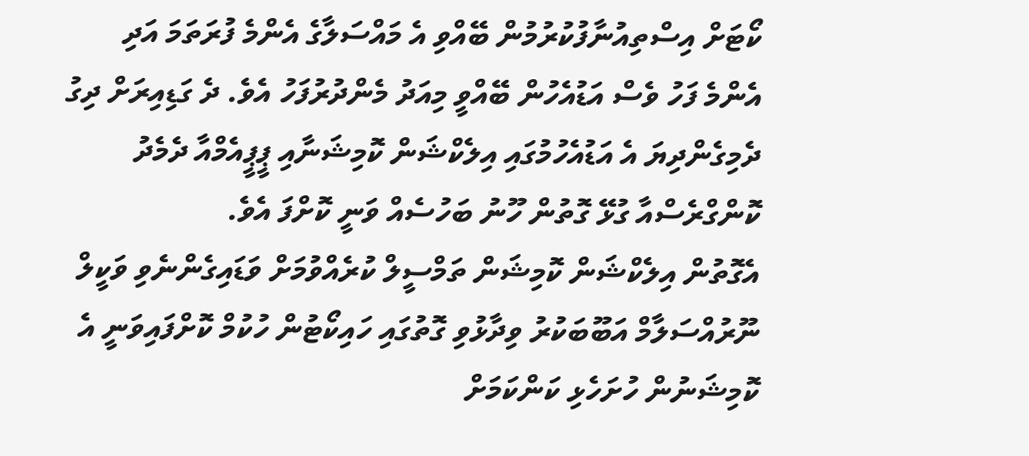ކޯޓަށް އިސްތިއުނާފުކުރުމުން ބޭއްވި އެ މައްސަލާގެ އެންމެ ފުރަތަމަ އަދި އެންމެ ފަހު ވެސް އަޑުއެހުން ބޭއްވީ މިއަދު މެންދުރުފަހު އެވެ. ދެ ގަޑިއިރަށް ދިގު ދެމިގެންދިޔަ އެ އަޑުއެހުމުގައި އިލެކްޝަން ކޮމިޝަނާއި ޕީޕީއެމްއާ ދެމެދު ކޮންގްރެސްއާ ގުޅޭ ގޮތުން ހޫނު ބަހުސެއް ވަނީ ކޮށްފަ އެވެ.
އެގޮތުން އިލެކްޝަން ކޮމިޝަން ތަމްސީލް ކުރެއްވުމަށް ވަޑައިގެންނެވި ވަކީލް ނޫރުއްސަލާމް އަބޫބަކުރު ވިދާޅުވި ގޮތުގައި ހައިކޯޓުން ހުކުމް ކޮށްފައިވަނީ އެ ކޮމިޝަނުން ހުށަހެޅި ކަންކަމަށް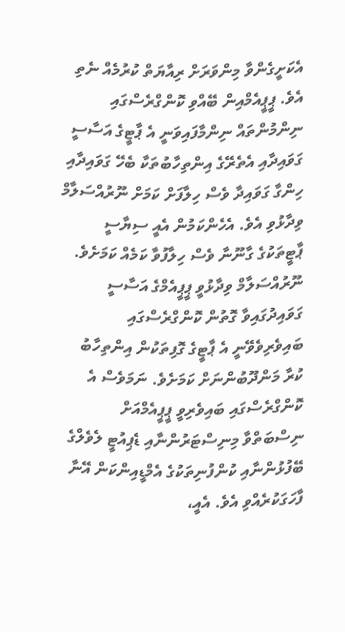އެކަށީގެންވާ މިންވަރަށް ރިއާޔަތް ކުރުމެއް ނެތި އެވެ. ޕީޕީއެމްއިން ބޭއްވި ކޮންގްރެސްގައި ނިންމުންތައް ނިންމާފައިވަނީ އެ ޕާޓީގެ އަސާސީ ގަވައިދާއި އެތެރޭގެ އިންތިހާބުތަކާ ބެހޭ ގަވައިދާއި ހިންގާ ގަވައިދާ ވެސް ހިލާފަށް ކަމަށް ނޫރުއްސަލާމް ވިދާޅުވި އެވެ. އެހެންކަމުން އެއީ ސިޔާސީ ޕާޓީތަކުގެ ގާނޫނާ ވެސް ހިލާފުވާ ކަމެއް ކަމަށެވެ.
ނޫރުއްސަލާމް ވިދާޅުވީ ޕީޕީއެމްގެ އަސާސީ ގަވައިދުގައިވާ ގޮތުން ކޮންގްރެސްގައި ބައިވެރިވެވޭނީ އެ ޕާޓީގެ ގޮފިތަކުން އިންތިހާބު ކުރާ މަންދޫބުންނަށް ކަމަށެވެ. ނަމަވެސް އެ ކޮންގްރެސްގައި ބައިވެރިވީ ޕީޕީއެމްއަށް ނިސްބަތްވާ މިނިސްޓަރުންނާއި ޑެޕިއުޓީ ލެވެލްގެ ބޭފުޅުންނާއި ކުންފުނިތަކުގެ އެމްޑީއިންކަން އޭނާ ފާހަގަކުރެއްވި އެވެ. އެއީ،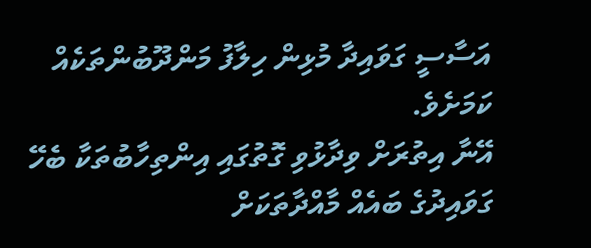އަސާސީ ގަވައިދާ މުޅިން ހިލާފު މަންދޫބުންތަކެއް ކަމަށެވެ.
އޭނާ އިތުރަށް ވިދާޅުވި ގޮތުގައި އިންތިހާބުތަކާ ބެހޭ ގަވައިދުގެ ބައެއް މާއްދާތަކަށް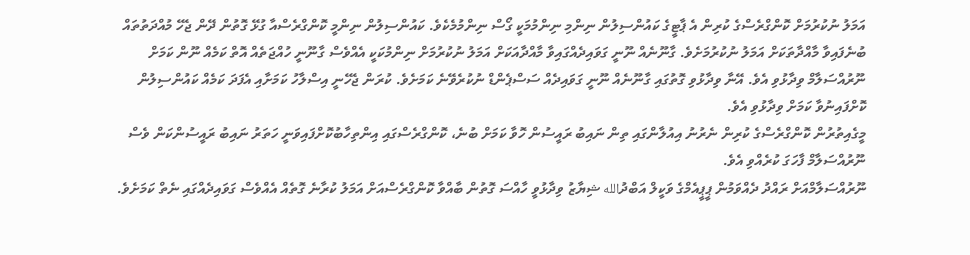އަމަލު ނުކުރުމަށް ކޮންގްރެސްގެ ކުރިން އެ ޕާޓީގެ ކައުންސިލުން ނިންމި ނިންމުމަކީ ގޯސް ނިންމުމެކެވެ. ކައުންސިލުން ނިންމީ ކޮންގްރެސްއާ ގުޅޭ ގޮތުން ދޭން ޖެހޭ މުއްދަތުތައް ބުނެފައިވާ މާއްދާތަކަށް އަމަލު ނުކުރުމަށެވެ. ގާނޫނެއް ނޫނީ ގަވައިދެއްގައިވާ މާއްދާއަކަށް އަމަލު ނުކުރުމަށް ނިންމުކަކީ އެއްވެސް ގާނޫނީ ހުއްޖަތެއް އޮތް ކަމެއް ނޫން ކަމަށް ނޫރުއްސަލާމް ވިދާޅުވި އެވެ. އޭނާ ވިދާޅުވި ގޮތުގައި ގާނޫނެއް ނޫނީ ގަވައިދެއް ސަސްޕެންޑް ނުކުރެވޭނެ ކަމަށެވެ. ކުރަން ޖެހޭނީ އިސްލާހު ކަމަށާއި އެފަދަ ކަމެއް ކައުންސިލުން ކޮށްފައިނުވާ ކަމަށް ވިދާޅުވި އެވެ.
މީގެއިތުރުން ކޮންގްރެސްގެ ކުރިން ނެރުނު އިއުލާންގައި ތިން ނައިބު ރައީސުން ހޮވާ ކަމަށް ބުނެ، ކޮންގްރެސްގައި އިންތިހާބުކޮށްފައިވަނީ ހަތަރު ނައިބު ރައީސުންކަން ވެސް ނޫރުއްސަލާމް ފާހަގަ ކުރެއްވި އެވެ.
ނޫރުއްސަލާމްއަށް ރައްދު ދެއްވަމުން ޕީޕީއެމްގެ ވަކީލް އަބްދުالله ޝިޔާޒު ވިދާޅުވީ ހާއްސަ ގޮތުން ބާއްވާ ކޮންގްރެސްއަށް އަމަލު ކުރާނެ ގޮތެއް އެއްވެސް ގަވައިދެއްގައި ނެތް ކަމަށެވެ.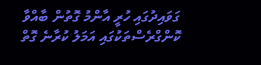ގަވައިދުގައި ހުރީ އާންމު ގޮތުން ބާއްވާ ކޮންގްރެސްތަކުގައި އަމަލު ކުރާނެ ގޮތް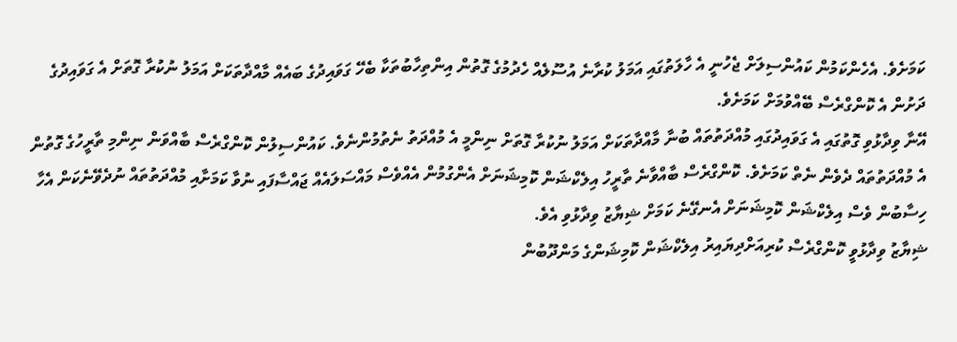ކަމަށެވެ. އެހެންކަމުން ކައުންސިލަށް ޖެހުނީ އެ ހާލަތުގައި އަމަލު ކުރާނެ އުސޫލެއް ހެދުމުގެ ގޮތުން އިންތިހާބުތަކާ ބެހޭ ގަވައިދުގެ ބައެއް މާއްދާތަކަށް އަމަލު ނުކުރާ ގޮތަށް އެ ގަވައިދުގެ ދަށުން އެ ކޮންގްރެސް ބޭއްވުމަށް ކަމަށެވެ.
އޭނާ ވިދާޅުވި ގޮތުގައި އެ ގަވައިދުގައި މުއްދަތުތައް ބުނާ މާއްދާތަކަށް އަމަލު ނުކުރާ ގޮތަށް ނިންމީ އެ މުއްދަތު ނެތުމުންނެވެ. ކައުންސިލުން ކޮންގްރެސް ބާއްވަން ނިންމި ތާރީހުގެ ގޮތުން އެ މުއްދަތުތައް ދެވެން ނެތް ކަމަށެވެ. ކޮންގްރެސް ބާއްވާނެ ތާރީހު އިލެކްޝަން ކޮމިޝަނަށް އެންގުމުން އެއްވެސް މައްސަލައެއް ޖައްސާފައި ނުވާ ކަމަށާއި މުއްދަތުތައް ނުދެވޭނެކަން އެހާ ހިސާބުން ވެސް އިލެކްޝަން ކޮމިޝަނަށް އެނގޭނެ ކަމަށް ޝިޔާޒު ވިދާޅުވި އެވެ.
ޝިޔާޒު ވިދާޅުވީ ކޮންގްރެސް ކުރިއަށްދިޔައިރު އިލެކްޝަން ކޮމިޝަންގެ މަންދޫބުން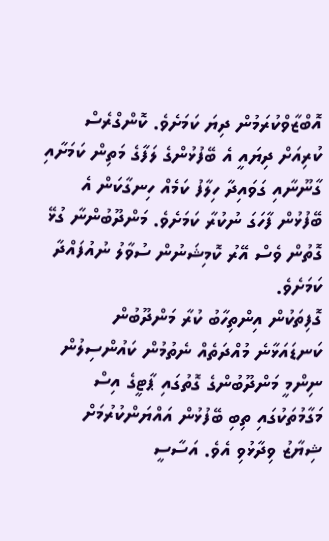އޮބްޒާވްކުރަމުން ދިޔަ ކަމަށެވެ. ކޮންގްރެސް ކުރިއަށް ދިޔައީ އެ ބޭފުޅުންގެ ލަފާގެ މަތިން ކަމަށާއި ގާނޫނާއި ގަވައިދާ ހިލާފު ކަމެއް ހިނގާކަން އެ ބޭފުޅުން ފާހަގަ ނުކުރާ ކަމަށެވެ. މަންދޫބުންނާ ގުޅޭ ގޮތުން ވެސް އޭރު ކޮމިޝަނުން ސުވާލު ނުއުފައްދާ ކަމަށެވެ.
ގޮފިތަކުން އިންތިހާބު ކުރާ މަންދޫބުން ކަނޑައަޅާނެ މުއްދަތެއް ނެތުމުން ކައުންސިލުން ނިންމީ މަންދޫބުންގެ ގޮތުގައި ޕާޓީގެ އިސް މަގާމުތަކުގައި ތިބި ބޭފުޅުން އައްޔަންކުރުމަށް ޝިޔާޒު ވިދާޅުވި އެވެ. އަސާސީ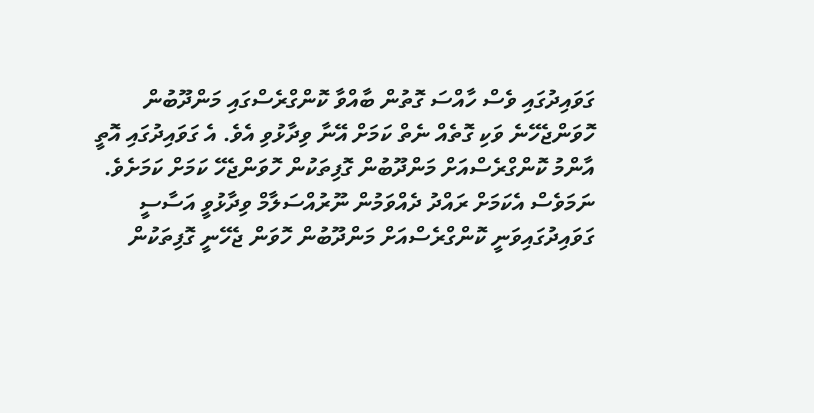ގަވައިދުގައި ވެސް ހާއްސަ ގޮތުން ބާއްވާ ކޮންގްރެސްގައި މަންދޫބުން ހޮވަންޖެހޭނެ ވަކި ގޮތެއް ނެތް ކަމަށް އޭނާ ވިދާޅުވި އެވެ. އެ ގަވައިދުގައި އޮތީ އާންމު ކޮންގްރެސްއަށް މަންދޫބުން ގޮފިތަކުން ހޮވަންޖެހޭ ކަމަށް ކަމަށެވެ.
ނަމަވެސް އެކަމަށް ރައްދު ދެއްވަމުން ނޫރުއްސަލާމް ވިދާޅުވީ އަސާސީ ގަވައިދުގައިވަނީ ކޮންގްރެސްއަށް މަންދޫބުން ހޮވަން ޖެހޭނީ ގޮފިތަކުން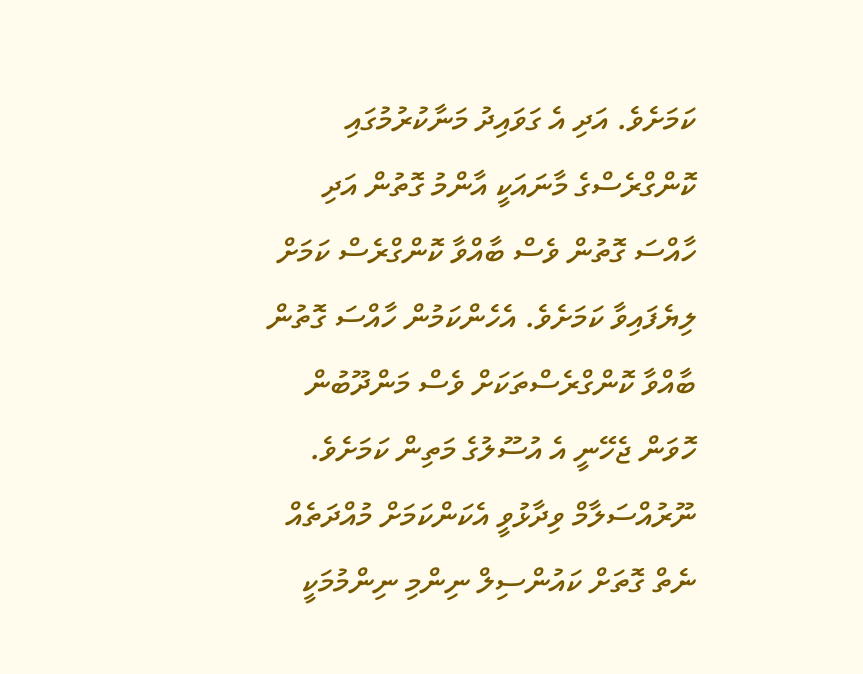ކަމަށެވެ. އަދި އެ ގަވައިދު މަނާކުރުމުގައި ކޮންގްރެސްގެ މާނައަކީ އާންމު ގޮތުން އަދި ހާއްސަ ގޮތުން ވެސް ބާއްވާ ކޮންގްރެސް ކަމަށް ލިޔެފައިވާ ކަމަށެވެ. އެހެންކަމުން ހާއްސަ ގޮތުން ބާއްވާ ކޮންގްރެސްތަކަށް ވެސް މަންދޫބުން ހޮވަން ޖެހޭނީ އެ އުސޫލުގެ މަތިން ކަމަށެވެ.
ނޫރުއްސަލާމް ވިދާޅުވީ އެކަންކަމަށް މުއްދަތެއް ނެތް ގޮތަށް ކައުންސިލް ނިންމި ނިންމުމަކީ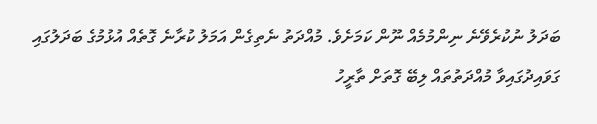ބަދަލު ނުކުރެވޭނެ ނިންމުމެއް ނޫން ކަމަށެވެ. މުއްދަތު ނެތިގެން އަމަލު ކުރާނެ ގޮތެއް އުޅުމުގެ ބަދަލުގައި ގަވައިދުގައިވާ މުއްދަތުތައް ލިބޭ ގޮތަށް ތާރީހު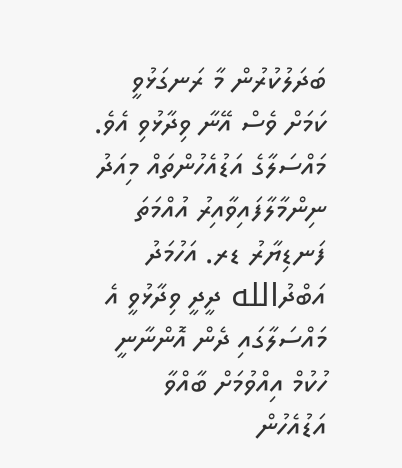ބަދަލުކުރުން މާ ރަނގަޅުވީ ކަމަށް ވެސް އޭނާ ވިދާޅުވި އެވެ.
މައްސަލާގެ އަޑުއެހުންތައް މިއަދު ނިންމާލާފައިވާއިރު އުއްމަތަ ފަނޑިޔާރު ޑރ. އަހުމަދު އަބްދުالله ދީދީ ވިދާޅުވީ އެ މައްސަލާގައި ދެން އޮންނާނީ ހުކުމް އިއްވުމަށް ބާއްވާ އަޑުއެހުން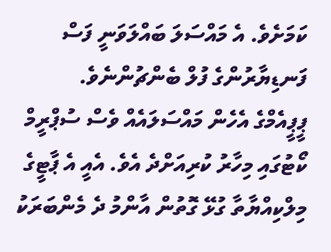ކަމަށެވެ. އެ މައްސަލަ ބައްލަވަނީ ފަސް ފަނޑިޔާރުންގެ ފުލް ބެންޗުންނެވެ.
ޕީޕީއެމްގެ އެހެން މައްސަލައެއް ވެސް ސުޕްރީމް ކޯޓުގައި މިހާރު ކުރިއަށްދެ އެވެ. އެއީ އެ ޕާޓީގެ މިލްކިއްޔާތާ ގުޅޭ ގޮތުން އާންމު ދެ މެންބަރަކު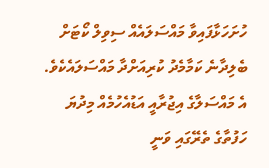ހުށަހަޅާފައިވާ މައްސަލައެއް ސިވިލް ކޯޓަށް ބެލިދާނެ ކަމާމެދު ކުރިއަށްދާ މައްސަލައެކެވެ. އެ މައްސަލާގެ އިޖުރާއީ އަޑުއެހުމެއް މިދުޔަ ހަފުތާގެ ތެރޭގައި ވަނީ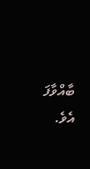ބާއްވާފަ އެވެ.